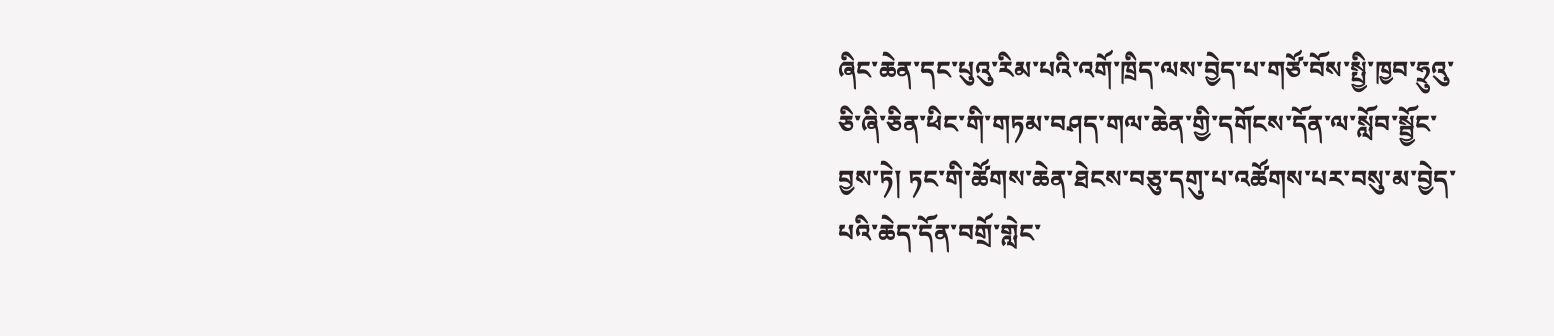ཞིང་ཆེན་དང་པུའུ་རིམ་པའི་འགོ་ཁྲིད་ལས་བྱེད་པ་གཙོ་བོས་སྤྱི་ཁྱབ་ཧྲུའུ་ཅི་ཞི་ཅིན་ཕིང་གི་གཏམ་བཤད་གལ་ཆེན་གྱི་དགོངས་དོན་ལ་སློབ་སྦྱོང་བྱས་ཏེ། ཏང་གི་ཚོགས་ཆེན་ཐེངས་བཅུ་དགུ་པ་འཚོགས་པར་བསུ་མ་བྱེད་པའི་ཆེད་དོན་བགྲོ་གླེང་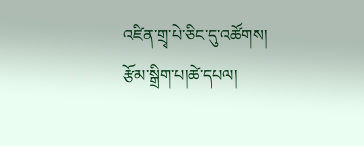འཛིན་གྲྭ་པེ་ཅིང་དུ་འཚོགས།
རྩོམ་སྒྲིག་པ།ཚེ་དཔལ།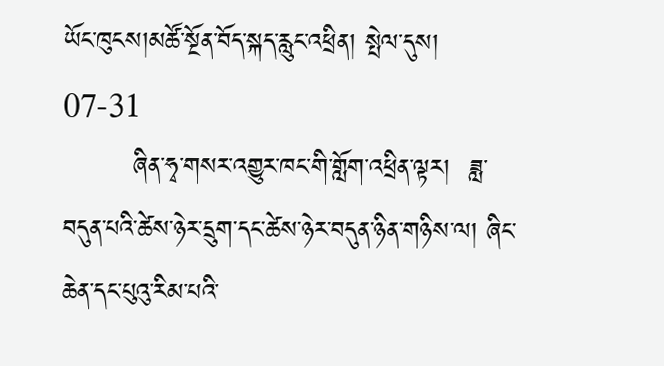ཡོང་ཁུངས།མཚོ་སྔོན་བོད་སྐད་རླུང་འཕྲིན། སྤེལ་དུས། 07-31
        ཞིན་ཧྭ་གསར་འགྱུར་ཁང་གི་གློག་འཕྲིན་ལྟར།  ཟླ་བདུན་པའི་ཚེས་ཉེར་དྲུག་དང་ཚེས་ཉེར་བདུན་ཉིན་གཉིས་ལ། ཞིང་ཆེན་དང་པུའུ་རིམ་པའི་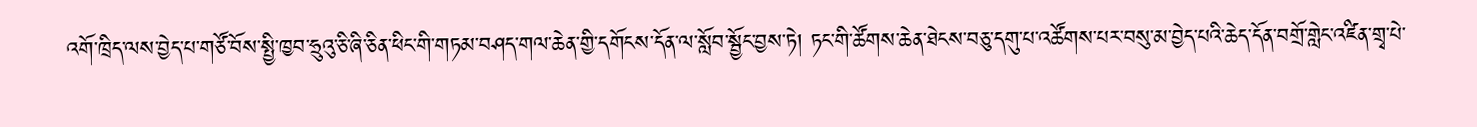འགོ་ཁྲིད་ལས་བྱེད་པ་གཙོ་བོས་སྤྱི་ཁྱབ་ཧྲུའུ་ཅི་ཞི་ཅིན་ཕིང་གི་གཏམ་བཤད་གལ་ཆེན་གྱི་དགོངས་དོན་ལ་སློབ་སྦྱོང་བྱས་ཏེ། ཏང་གི་ཚོགས་ཆེན་ཐེངས་བཅུ་དགུ་པ་འཚོགས་པར་བསུ་མ་བྱེད་པའི་ཆེད་དོན་བགྲོ་གླེང་འཛིན་གྲྭ་པེ་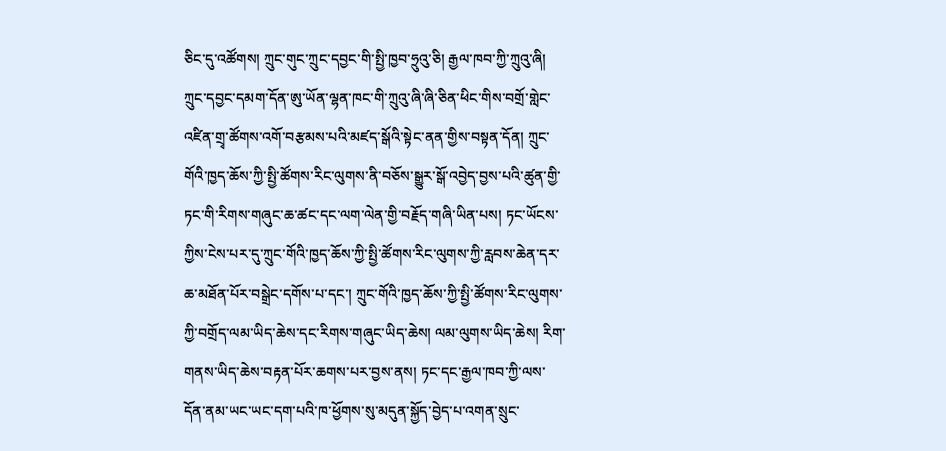ཅིང་དུ་འཚོགས། ཀྲུང་གུང་ཀྲུང་དབྱང་གི་སྤྱི་ཁྱབ་ཧྲུའུ་ཅི། རྒྱལ་ཁབ་ཀྱི་ཀྲུའུ་ཞི། ཀྲུང་དབྱང་དམག་དོན་ཨུ་ཡོན་ལྷན་ཁང་གི་ཀྲུའུ་ཞི་ཞི་ཅིན་ཕིང་གིས་བགྲོ་གླེང་འཛིན་གྲྭ་ཚོགས་འགོ་བརྩམས་པའི་མཛད་སྒོའི་སྟེང་ནན་གྱིས་བསྟན་དོན། ཀྲུང་གོའི་ཁྱད་ཆོས་ཀྱི་སྤྱི་ཚོགས་རིང་ལུགས་ནི་བཅོས་སྒྱུར་སྒོ་འབྱེད་བྱས་པའི་ཚུན་གྱི་ཏང་གི་རིགས་གཞུང་ཆ་ཚང་དང་ལག་ལེན་གྱི་བརྗོད་གཞི་ཡིན་པས། ཏང་ཡོངས་ཀྱིས་ངེས་པར་དུ་ཀྲུང་གོའི་ཁྱད་ཆོས་ཀྱི་སྤྱི་ཚོགས་རིང་ལུགས་ཀྱི་རླབས་ཆེན་དར་ཆ་མཐོན་པོར་བསྒྲེང་དགོས་པ་དང་། ཀྲུང་གོའི་ཁྱད་ཆོས་ཀྱི་སྤྱི་ཚོགས་རིང་ལུགས་ཀྱི་བགྲོད་ལམ་ཡིད་ཆེས་དང་རིགས་གཞུང་ཡིད་ཆེས། ལམ་ལུགས་ཡིད་ཆེས། རིག་གནས་ཡིད་ཆེས་བརྟན་པོར་ཆགས་པར་བྱས་ནས། ཏང་དང་རྒྱལ་ཁབ་ཀྱི་ལས་དོན་ནམ་ཡང་ཡང་དག་པའི་ཁ་ཕྱོགས་སུ་མདུན་སྐྱོད་བྱེད་པ་འགན་སྲུང་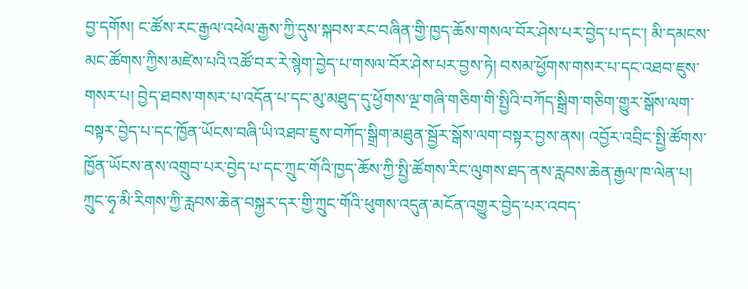བྱ་དགོས། ང་ཚོས་རང་རྒྱལ་འཕེལ་རྒྱས་ཀྱི་དུས་སྐབས་རང་བཞིན་གྱི་ཁྱད་ཆོས་གསལ་བོར་ཤེས་པར་བྱེད་པ་དང་། མི་དམངས་མང་ཚོགས་ཀྱིས་མཛེས་པའི་འཚོ་བར་རེ་སྙེག་བྱེད་པ་གསལ་བོར་ཤེས་པར་བྱས་ཏེ། བསམ་ཕྱོགས་གསར་པ་དང་འཐབ་ཇུས་གསར་པ། བྱེད་ཐབས་གསར་པ་འདོན་པ་དང་མུ་མཐུད་དུ་ཕྱོགས་ལྔ་གཞི་གཅིག་གི་སྤྱིའི་བཀོད་སྒྲིག་གཅིག་གྱུར་སྒོས་ལག་བསྟར་བྱེད་པ་དང་ཁྱོན་ཡོངས་བཞི་ཡི་འཐབ་ཇུས་བཀོད་སྒྲིག་མཐུན་སྦྱོར་སྒོས་ལག་བསྟར་བྱས་ནས། འབྱོར་འབྲིང་སྤྱི་ཚོགས་ཁྱོན་ཡོངས་ནས་འགྲུབ་པར་བྱེད་པ་དང་ཀྲུང་གོའི་ཁྱད་ཆོས་ཀྱི་སྤྱི་ཚོགས་རིང་ལུགས་ཐད་ནས་རླབས་ཆེན་རྒྱལ་ཁ་ལེན་པ། ཀྲུང་ཧྭ་མི་རིགས་ཀྱི་རླབས་ཆེན་བསྐྱར་དར་གྱི་ཀྲུང་གོའི་ཕུགས་འདུན་མངོན་འགྱུར་བྱེད་པར་འབད་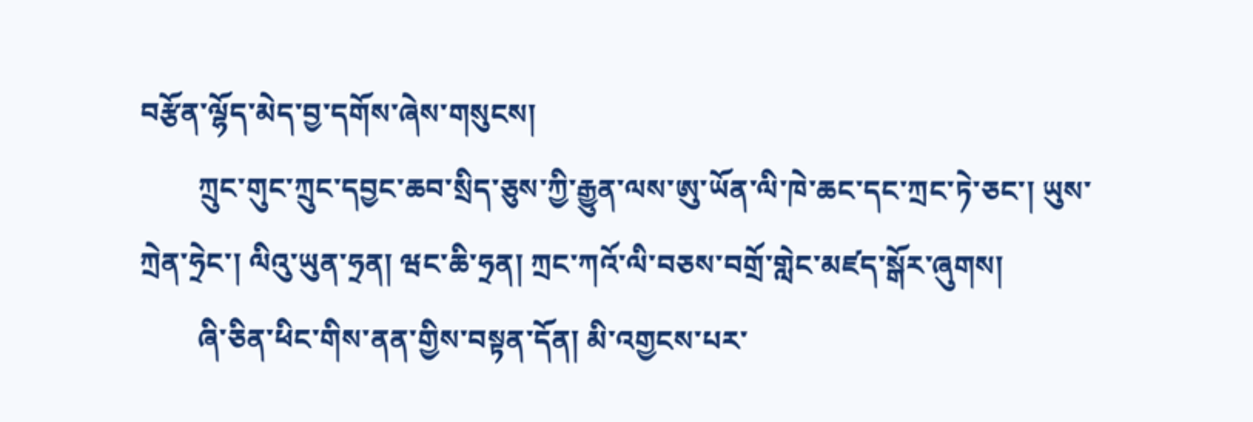བརྩོན་ལྷོད་མེད་བྱ་དགོས་ཞེས་གསུངས།
        ཀྲུང་གུང་ཀྲུང་དབྱང་ཆབ་སྲིད་ཅུས་ཀྱི་རྒྱུན་ལས་ཨུ་ཡོན་ལི་ཁེ་ཆང་དང་ཀྲང་ཏེ་ཅང་། ཡུས་ཀྲེན་ཧྲེང་། ལིའུ་ཡུན་ཧྲན། ཝང་ཆི་ཧྲན། ཀྲང་ཀའོ་ལི་བཅས་བགྲོ་གླེང་མཛད་སྒོར་ཞུགས།
        ཞི་ཅིན་ཕིང་གིས་ནན་གྱིས་བསྟན་དོན། མི་འགྱངས་པར་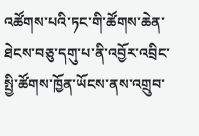འཚོགས་པའི་ཏང་གི་ཚོགས་ཆེན་ཐེངས་བཅུ་དགུ་པ་ནི་འབྱོར་འབྲིང་སྤྱི་ཚོགས་ཁྱོན་ཡོངས་ནས་འགྲུབ་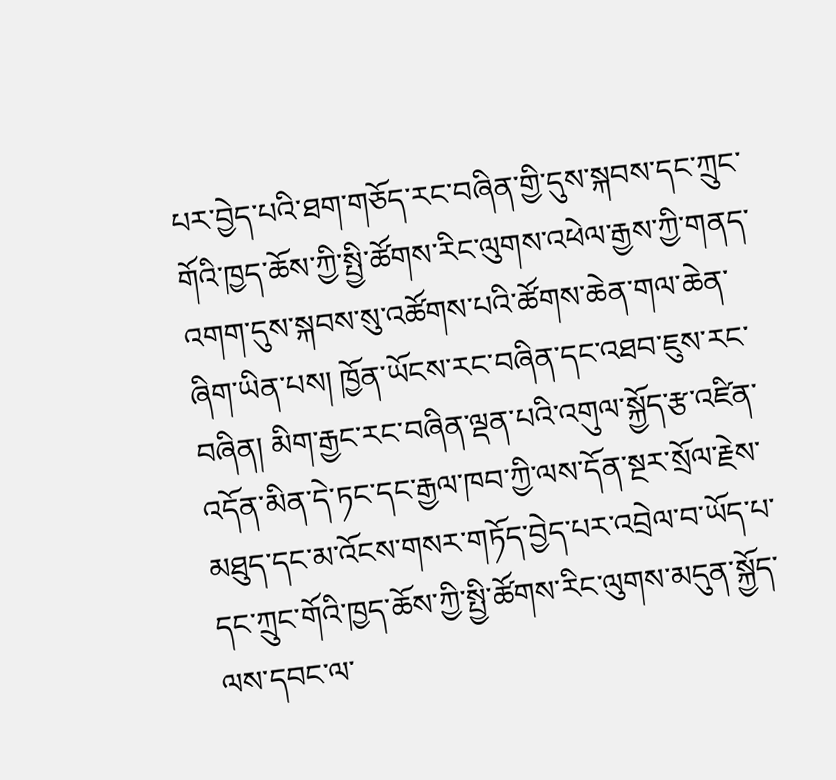པར་བྱེད་པའི་ཐག་གཅོད་རང་བཞིན་གྱི་དུས་སྐབས་དང་ཀྲུང་གོའི་ཁྱད་ཆོས་ཀྱི་སྤྱི་ཚོགས་རིང་ལུགས་འཕེལ་རྒྱས་ཀྱི་གནད་འགག་དུས་སྐབས་སུ་འཚོགས་པའི་ཚོགས་ཆེན་གལ་ཆེན་ཞིག་ཡིན་པས། ཁྱོན་ཡོངས་རང་བཞིན་དང་འཐབ་ཇུས་རང་བཞིན། མིག་རྒྱང་རང་བཞིན་ལྡན་པའི་འགུལ་སྐྱོད་རྩ་འཛིན་འདོན་མིན་དེ་ཏང་དང་རྒྱལ་ཁབ་ཀྱི་ལས་དོན་སྔར་སྲོལ་རྗེས་མཐུད་དང་མ་འོངས་གསར་གཏོད་བྱེད་པར་འབྲེལ་བ་ཡོད་པ་དང་ཀྲུང་གོའི་ཁྱད་ཆོས་ཀྱི་སྤྱི་ཚོགས་རིང་ལུགས་མདུན་སྐྱོད་ལས་དབང་ལ་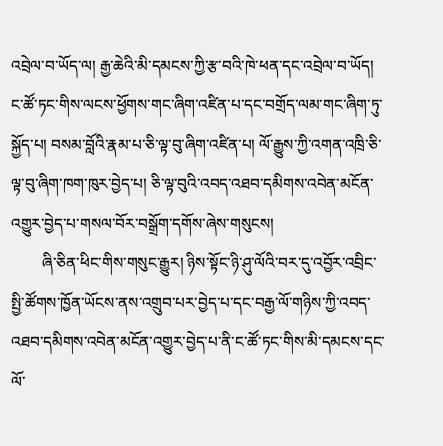འབྲེལ་བ་ཡོད་ལ། རྒྱ་ཆེའི་མི་དམངས་ཀྱི་རྩ་བའི་ཁེ་ཕན་དང་འབྲེལ་བ་ཡོད། ང་ཚོ་ཏང་གིས་ལངས་ཕྱོགས་གང་ཞིག་འཛིན་པ་དང་བགྲོད་ལམ་གང་ཞིག་ཏུ་སྐྱོད་པ། བསམ་བློའི་རྣམ་པ་ཅི་ལྟ་བུ་ཞིག་འཛིན་པ། ལོ་རྒྱུས་ཀྱི་འགན་འཁྲི་ཅི་ལྟ་བུ་ཞིག་ཁག་ཁུར་བྱེད་པ། ཅི་ལྟ་བུའི་འབད་འཐབ་དམིགས་འབེན་མངོན་འགྱུར་བྱེད་པ་གསལ་བོར་བསྒྲོག་དགོས་ཞེས་གསུངས།
        ཞི་ཅིན་ཕིང་གིས་གསུང་རྒྱུར། ཉིས་སྟོང་ཉི་ཤུ་ལོའི་བར་དུ་འབྱོར་འབྲིང་སྤྱི་ཚོགས་ཁྱོན་ཡོངས་ནས་འགྲུབ་པར་བྱེད་པ་དང་བརྒྱ་ལོ་གཉིས་ཀྱི་འབད་འཐབ་དམིགས་འབེན་མངོན་འགྱུར་བྱེད་པ་ནི་ང་ཚོ་ཏང་གིས་མི་དམངས་དང་ལོ་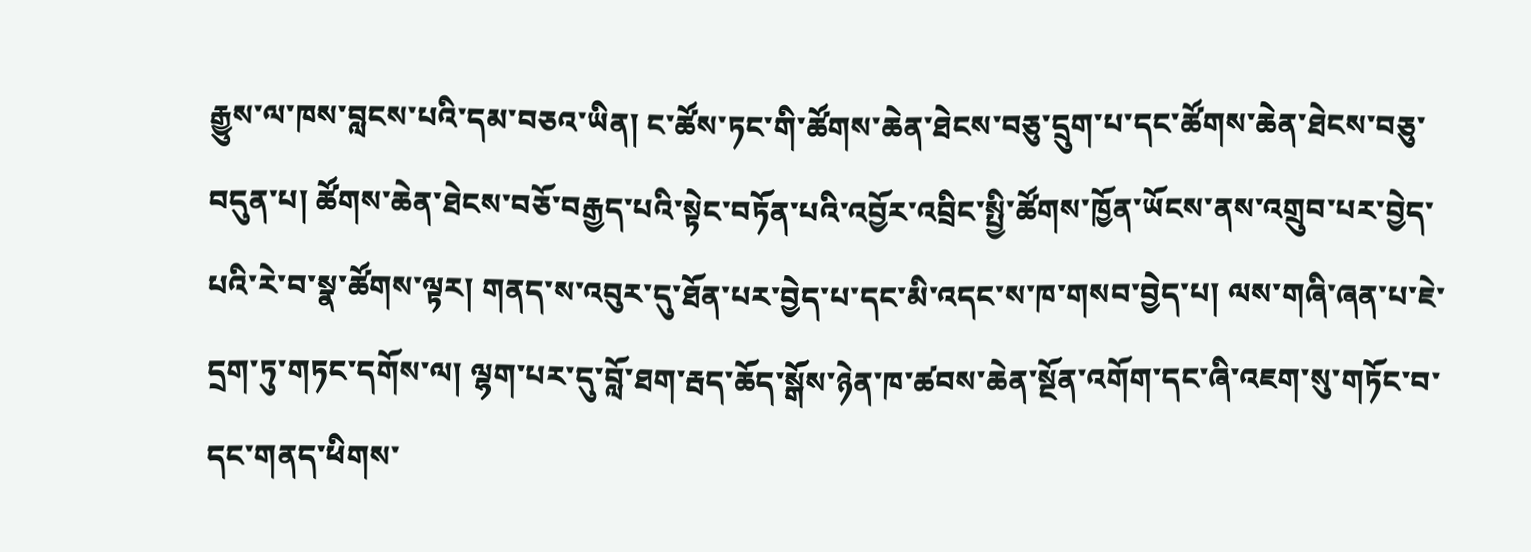རྒྱུས་ལ་ཁས་བླངས་པའི་དམ་བཅའ་ཡིན། ང་ཚོས་ཏང་གི་ཚོགས་ཆེན་ཐེངས་བཅུ་དྲུག་པ་དང་ཚོགས་ཆེན་ཐེངས་བཅུ་བདུན་པ། ཚོགས་ཆེན་ཐེངས་བཅོ་བརྒྱད་པའི་སྟེང་བཏོན་པའི་འབྱོར་འབྲིང་སྤྱི་ཚོགས་ཁྱོན་ཡོངས་ནས་འགྲུབ་པར་བྱེད་པའི་རེ་བ་སྣ་ཚོགས་ལྟར། གནད་ས་འབུར་དུ་ཐོན་པར་བྱེད་པ་དང་མི་འདང་ས་ཁ་གསབ་བྱེད་པ། ལས་གཞི་ཞན་པ་ཇེ་དྲག་ཏུ་གཏང་དགོས་ལ། ལྷག་པར་དུ་བློ་ཐག་རྦད་ཆོད་སྒོས་ཉེན་ཁ་ཚབས་ཆེན་སྔོན་འགོག་དང་ཞི་འཇག་སུ་གཏོང་བ་དང་གནད་ཕིགས་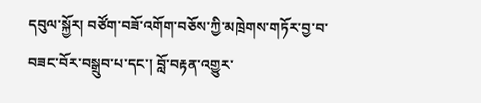དབུལ་སྐྱོར། བཙོག་བཟོ་འགོག་བཅོས་ཀྱི་མཁྲེགས་གཏོར་བྱ་བ་བཟང་བོར་བསྒྲུབ་པ་དང་། བློ་བརྟན་འགྱུར་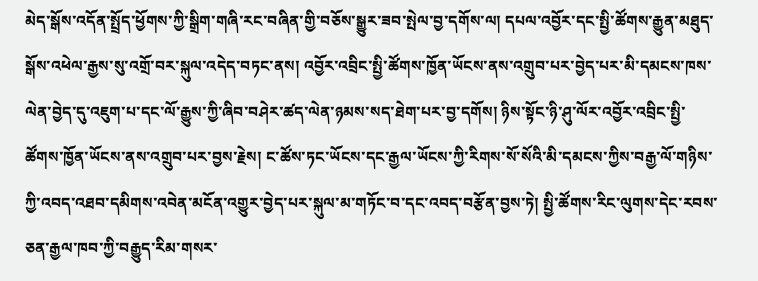མེད་སྒོས་འདོན་སྤྲོད་ཕྱོགས་ཀྱི་སྒྲིག་གཞི་རང་བཞིན་གྱི་བཅོས་སྒྱུར་ཟབ་སྤེལ་བྱ་དགོས་ལ། དཔལ་འབྱོར་དང་སྤྱི་ཚོགས་རྒྱུན་མཐུད་སྒོས་འཕེལ་རྒྱས་སུ་འགྲོ་བར་སྐུལ་འདེད་བཏང་ནས། འབྱོར་འབྲིང་སྤྱི་ཚོགས་ཁྱོན་ཡོངས་ནས་འགྲུབ་པར་བྱེད་པར་མི་དམངས་ཁས་ལེན་བྱེད་དུ་འཇུག་པ་དང་ལོ་རྒྱུས་ཀྱི་ཞིབ་བཤེར་ཚད་ལེན་ཉམས་སད་ཐེག་པར་བྱ་དགོས། ཉིས་སྟོང་ཉི་ཤུ་ལོར་འབྱོར་འབྲིང་སྤྱི་ཚོགས་ཁྱོན་ཡོངས་ནས་འགྲུབ་པར་བྱས་རྗེས། ང་ཚོས་ཏང་ཡོངས་དང་རྒྱལ་ཡོངས་ཀྱི་རིགས་སོ་སོའི་མི་དམངས་ཀྱིས་བརྒྱ་ལོ་གཉིས་ཀྱི་འབད་འཐབ་དམིགས་འབེན་མངོན་འགྱུར་བྱེད་པར་སྐུལ་མ་གཏོང་བ་དང་འབད་བརྩོན་བྱས་ཏེ། སྤྱི་ཚོགས་རིང་ལུགས་དེང་རབས་ཅན་རྒྱལ་ཁབ་ཀྱི་བརྒྱུད་རིམ་གསར་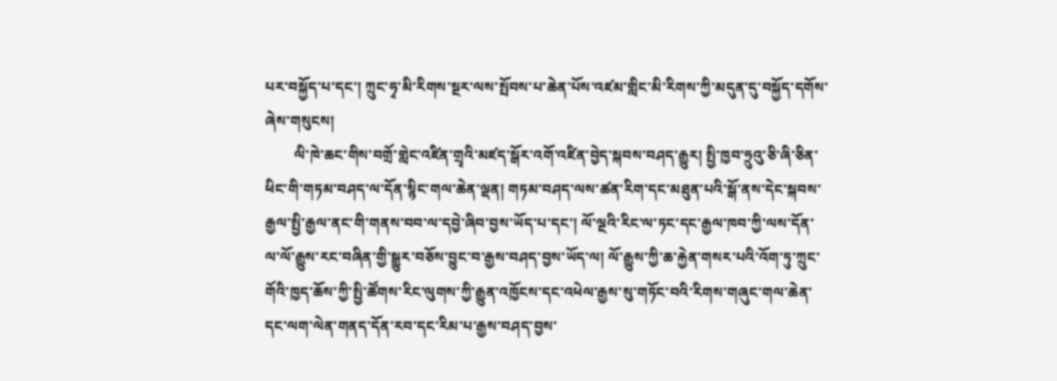པར་བསྐྱོད་པ་དང་། ཀྲུང་ཧྭ་མི་རིགས་སྔར་ལས་སྤོབས་པ་ཆེན་པོས་འཛམ་གླིང་མི་རིགས་ཀྱི་མདུན་དུ་བསྐྱོད་དགོས་ཞེས་གསུངས།
        ལི་ཁེ་ཆང་གིས་བགྲོ་གླེང་འཛིན་གྲྭའི་མཛད་སྒོར་འགོ་འཛིན་བྱེད་སྐབས་བཤད་རྒྱུར། སྤྱི་ཁྱབ་ཧྲུའུ་ཅི་ཞི་ཅིན་ཕིང་གི་གཏམ་བཤད་ལ་དོན་སྙིང་གལ་ཆེན་ལྡན། གཏམ་བཤད་ལས་ཚན་རིག་དང་མཐུན་པའི་སྒོ་ནས་དེང་སྐབས་རྒྱལ་སྤྱི་རྒྱལ་ནང་གི་གནས་བབ་ལ་དབྱེ་ཞིབ་བྱས་ཡོད་པ་དང་། ལོ་ལྔའི་རིང་ལ་ཏང་དང་རྒྱལ་ཁབ་ཀྱི་ལས་དོན་ལ་ལོ་རྒྱུས་རང་བཞིན་གྱི་སྒྱུར་བཅོས་བྱུང་བ་རྒྱས་བཤད་བྱས་ཡོད་ལ། ལོ་རྒྱུས་ཀྱི་ཆ་རྐྱེན་གསར་པའི་འོག་ཏུ་ཀྲུང་གོའི་ཁྱད་ཆོས་ཀྱི་སྤྱི་ཚོགས་རིང་ལུགས་ཀྱི་རྒྱུན་འཁྱོངས་དང་འཕེལ་རྒྱས་སུ་གཏོང་བའི་རིགས་གཞུང་གལ་ཆེན་དང་ལག་ལེན་གནད་དོན་རབ་དང་རིམ་པ་རྒྱས་བཤད་བྱས་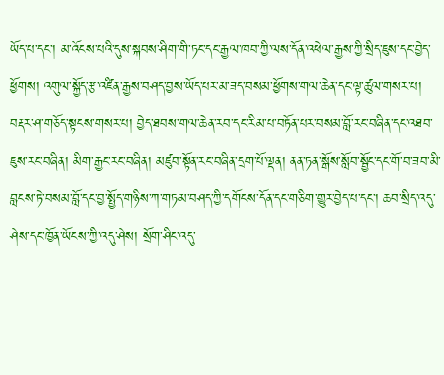ཡོད་པ་དང་། མ་འོངས་པའི་དུས་སྐབས་ཤིག་གི་ཏང་དང་རྒྱལ་ཁབ་ཀྱི་ལས་དོན་འཕེལ་རྒྱས་ཀྱི་སྲིད་ཇུས་དང་བྱེད་ཕྱོགས། འགུལ་སྐྱོད་རྩ་འཛིན་རྒྱས་བཤད་བྱས་ཡོད་པར་མ་ཟད་བསམ་ཕྱོགས་གལ་ཆེན་དང་ལྟ་ཚུལ་གསར་པ། བརྡར་ཤ་གཅོད་སྟངས་གསར་པ། བྱེད་ཐབས་གལ་ཆེན་རབ་དང་རིམ་པ་བཏོན་པར་བསམ་བློ་རང་བཞིན་དང་འཐབ་ཇུས་རང་བཞིན། མིག་རྒྱང་རང་བཞིན། མཛུབ་སྟོན་རང་བཞིན་དྲག་པོ་ལྡན། ནན་ཏན་སྒོས་སློབ་སྦྱོང་དང་གོ་བ་ཟབ་མི་བླངས་ཏེ་བསམ་བློ་དང་བྱ་སྤྱོད་གཉིས་ཀ་གཏམ་བཤད་ཀྱི་དགོངས་དོན་དང་གཅིག་གྱུར་བྱེད་པ་དང་། ཆབ་སྲིད་འདུ་ཤེས་དང་ཁྱོན་ཡོངས་ཀྱི་འདུ་ཤེས། སྲོག་ཤིང་འདུ་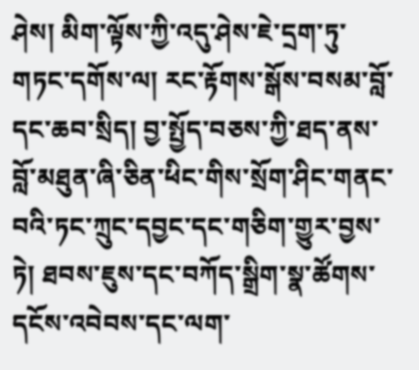ཤེས། མིག་ལྟོས་ཀྱི་འདུ་ཤེས་ཇེ་དྲག་ཏུ་གཏང་དགོས་ལ། རང་རྟོགས་སྒོས་བསམ་བློ་དང་ཆབ་སྲིད། བྱ་སྤྱོད་བཅས་ཀྱི་ཐད་ནས་བློ་མཐུན་ཞི་ཅིན་ཕིང་གིས་སྲོག་ཤིང་གནང་བའི་ཏང་ཀྲུང་དབྱང་དང་གཅིག་གྱུར་བྱས་ཏེ། ཐབས་ཇུས་དང་བཀོད་སྒྲིག་སྣ་ཚོགས་དངོས་འབེབས་དང་ལག་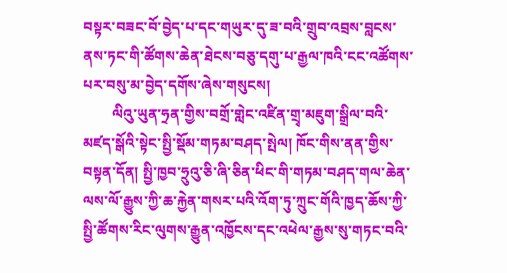བསྟར་བཟང་བོ་བྱེད་པ་དང་གཡུར་དུ་ཟ་བའི་གྲུབ་འབྲས་བླངས་ནས་ཏང་གི་ཚོགས་ཆེན་ཐེངས་བཅུ་དགུ་པ་རྒྱལ་ཁའི་ངང་འཚོགས་པར་བསུ་མ་བྱེད་དགོས་ཞེས་གསུངས།
        ལིའུ་ཡུན་ཧྲན་གྱིས་བགྲོ་གླེང་འཛིན་གྲྭ་མཇུག་སྒྲིལ་བའི་མཛད་སྒོའི་སྟེང་སྤྱི་སྡོམ་གཏམ་བཤད་སྤེལ། ཁོང་གིས་ནན་གྱིས་བསྟན་དོན། སྤྱི་ཁྱབ་ཧྲུའུ་ཅི་ཞི་ཅིན་ཕིང་གི་གཏམ་བཤད་གལ་ཆེན་ལས་ལོ་རྒྱུས་ཀྱི་ཆ་རྐྱེན་གསར་པའི་འོག་ཏུ་ཀྲུང་གོའི་ཁྱད་ཆོས་ཀྱི་སྤྱི་ཚོགས་རིང་ལུགས་རྒྱུན་འཁྱོངས་དང་འཕེལ་རྒྱས་སུ་གཏང་བའི་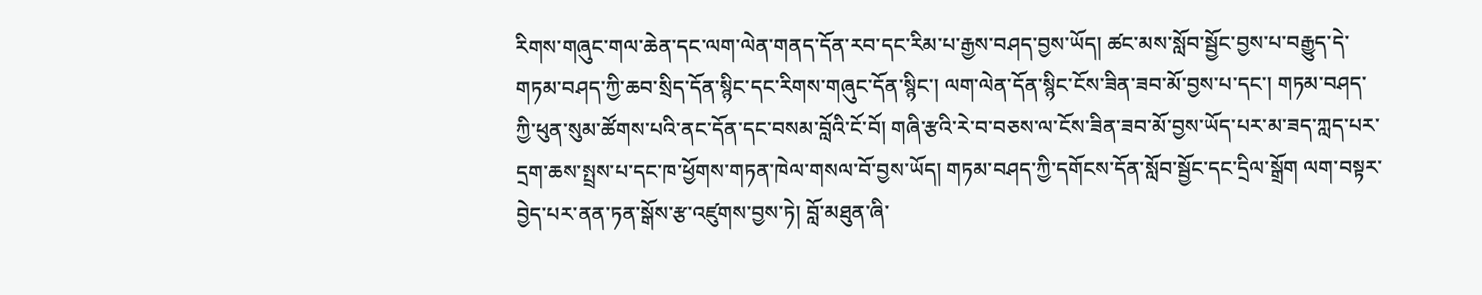རིགས་གཞུང་གལ་ཆེན་དང་ལག་ལེན་གནད་དོན་རབ་དང་རིམ་པ་རྒྱས་བཤད་བྱས་ཡོད། ཚང་མས་སློབ་སྦྱོང་བྱས་པ་བརྒྱུད་དེ་གཏམ་བཤད་ཀྱི་ཆབ་སྲིད་དོན་སྙིང་དང་རིགས་གཞུང་དོན་སྙིང་། ལག་ལེན་དོན་སྙིང་ངོས་ཟིན་ཟབ་མོ་བྱས་པ་དང་། གཏམ་བཤད་ཀྱི་ཕུན་སུམ་ཚོགས་པའི་ནང་དོན་དང་བསམ་བློའི་ངོ་བོ། གཞི་རྩའི་རེ་བ་བཅས་ལ་ངོས་ཟིན་ཟབ་མོ་བྱས་ཡོད་པར་མ་ཟད་ཀླད་པར་དྲག་ཆས་སྤྲས་པ་དང་ཁ་ཕྱོགས་གཏན་ཁེལ་གསལ་བོ་བྱས་ཡོད། གཏམ་བཤད་ཀྱི་དགོངས་དོན་སློབ་སྦྱོང་དང་དྲིལ་སྒྲོག ལག་བསྟར་བྱེད་པར་ནན་ཏན་སྒོས་རྩ་འཛུགས་བྱས་ཏེ། བློ་མཐུན་ཞི་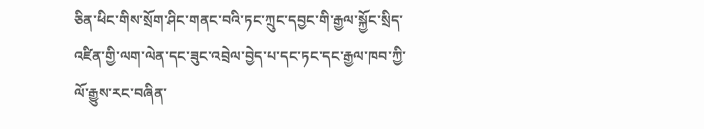ཅིན་ཕིང་གིས་སྲོག་ཤིང་གནང་བའི་ཏང་ཀྲུང་དབྱང་གི་རྒྱལ་སྐྱོང་སྲིད་འཛིན་གྱི་ལག་ལེན་དང་ཟུང་འབྲེལ་བྱེད་པ་དང་ཏང་དང་རྒྱལ་ཁབ་ཀྱི་ལོ་རྒྱུས་རང་བཞིན་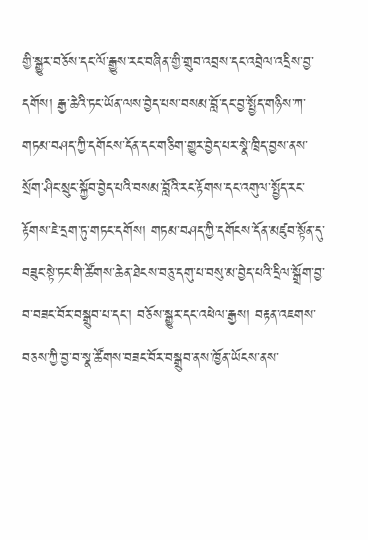གྱི་སྒྱུར་བཅོས་དང་ལོ་རྒྱུས་རང་བཞིན་གྱི་གྲུབ་འབྲས་དང་འབྲེལ་འདྲིས་བྱ་དགོས། རྒྱ་ཆེའི་ཏང་ཡོན་ལས་བྱེད་པས་བསམ་བློ་དང་བྱ་སྤྱོད་གཉིས་ཀ་གཏམ་བཤད་ཀྱི་དགོངས་དོན་དང་གཅིག་གྱུར་བྱེད་པར་སྣེ་ཁྲིད་བྱས་ནས་སྲོག་ཤིང་སྲུང་སྐྱོབ་བྱེད་པའི་བསམ་བློའི་རང་རྟོགས་དང་འགུལ་སྤྱོད་རང་རྟོགས་ཇེ་དྲག་ཏུ་གཏང་དགོས། གཏམ་བཤད་ཀྱི་དགོངས་དོན་མཛུབ་སྟོན་དུ་བཟུང་སྟེ་ཏང་གི་ཚོགས་ཆེན་ཐེངས་བཅུ་དགུ་པ་བསུ་མ་བྱེད་པའི་དྲིལ་སྒྲོག་བྱ་བ་བཟང་བོར་བསྒྲུབ་པ་དང་། བཅོས་སྒྱུར་དང་འཕེལ་རྒྱས། བརྟན་འཇགས་བཅས་ཀྱི་བྱ་བ་སྣ་ཚོགས་བཟང་བོར་བསྒྲུབ་ནས་ཁྱོན་ཡོངས་ནས་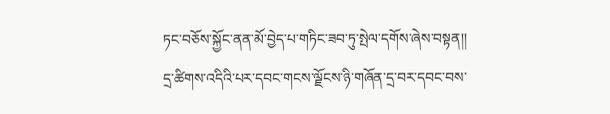ཏང་བཅོས་སྐྱོང་ནན་མོ་བྱེད་པ་གཏིང་ཟབ་ཏུ་སྤེལ་དགོས་ཞེས་བསྟན།།
དྲ་ཚིགས་འདིའི་པར་དབང་གངས་ལྗོངས་ཉི་གཞོན་དྲ་བར་དབང་བས་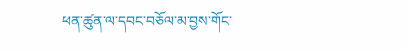ཕན་ཚུན་ལ་དབང་བཅོལ་མ་བྱས་གོང་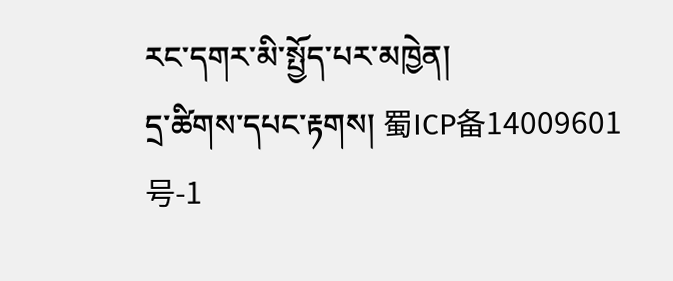རང་དགར་མི་སྤྱོད་པར་མཁྱེན།
དྲ་ཚིགས་དཔང་རྟགས། 蜀ICP备14009601号-1